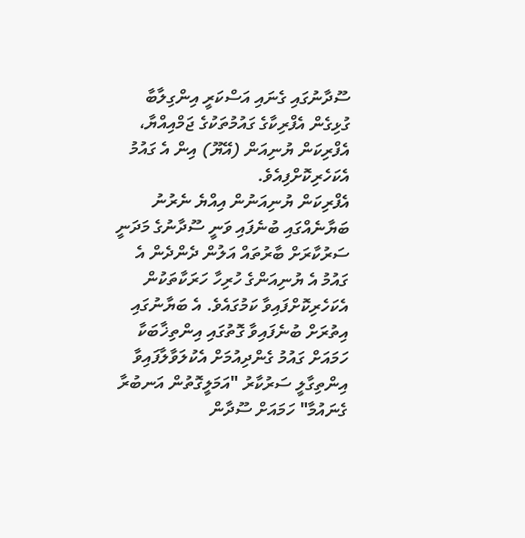ސޫދާނުގައި ގެނައި އަސްކަރީ އިންގިލާބާ ގުޅިގެން އެފްރިކާގެ ގައުމުތަކުގެ ޖަމްއިއްޔާ، އެފްރިކަން ޔުނިއަން (އޭޔޫ) އިން އެ ގައުމު އެކަހެރިކޮށްފިއެވެ.
އެފްރިކަން ޔުނިއަނުން އިއްޔެ ނެރުނު ބަޔާނެއްގައި ބުނެފައި ވަނީ ސޫދާނުގެ މަދަނީ ސަރުކާރަށް ބާރުތައް އަލުން ދެންދެން އެ ގައުމު އެ ޔުނިއަންގެ ހުރިހާ ހަރަކާތަކުން އެކަހެރިކޮށްފައިވާ ކަމުގައެވެ. އެ ބަޔާނުގައި އިތުރަށް ބުނެފައިވާ ގޮތުގައި އިންތިޚާބަކާ ހަމައަށް ގައުމު ގެންދިއުމަށް އެކުލަވާލާފައިވާ އިންތިގާލީ ސަރުކާރު "އަމަލީގޮތުން އަނބުރާ ގެނައުމާ" ހަމައަށް ސޫދާން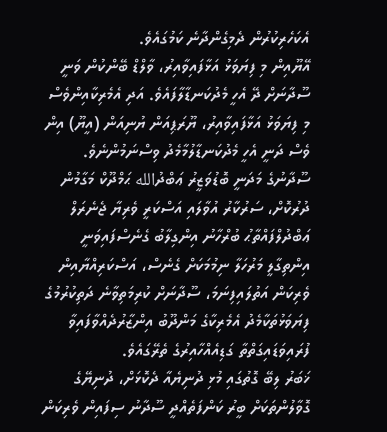އެކަހެރިކުރުން ދެމިގެންދާނެ ކަމުގައެވެ.
އޭޔޫއިން މި ފިޔަވަޅު އަޅާފައިވާއިރު، ވާލްޑް ބޭންކުން ވަނީ ސޫދާނަށް ދޭ އެހީ މެދުކަނޑާލާފައެވެ. އަދި އެމެރިކާއިންވެސް މި ފިޔަވަޅު އަޅާފައިވާއިރު، ޔޫރަޕިއަން ޔުނިއަން (އީޔޫ) އިން ވެސް ދަނީ އެހީ މެދުކަނޑާލުމާމެދު ވިސްނަމުންނެވެ.
ސޫދާނުގެ މަދަނީ ބޮޑުވަޒީރު ޢަބްދުالله ޙަމްދޫކް މަގާމުން ދުރުކޮށް، ސަރުކާރު އުވާލައި އަސްކަރީ ވެރިޔާ ޖެނެރަލް ޢަބްދުލްފައްތާޙު ބުރްހާނު އިންގިލާބު ގެނެސްފައިވަނީ އިންތިގާލީ މަރުހަލާ ނިމުމަކަށް ގެނެސް، އަސްކަރިއްޔާއިން ވެރިކަން އަތުލައިފިނަމަ، ސޫދާނަށް ކުރިމަތިވާނެ ދަތިކުރުމުގެ ފިޔަވަޅުތަކާމެދު އެމެރިކާގެ މަންދޫބު އިންޒާރުދެއްވާފައިވާ ފުރައިވަޑައިގަތްތާ ގަޑިއެއްހާއިރުގެ ތެރޭގައެވެ.
ޚަބަރު ލިބޭ ގޮތުގައި މުޅި ދުނިޔެއާ ދެކޮޅަށް، ދުނިޔޭގެ ގޮވާލުންތަކަށް ބީރު ކަންފަތެއްދީ ސޫދާނު ސިފައިން ވެރިކަން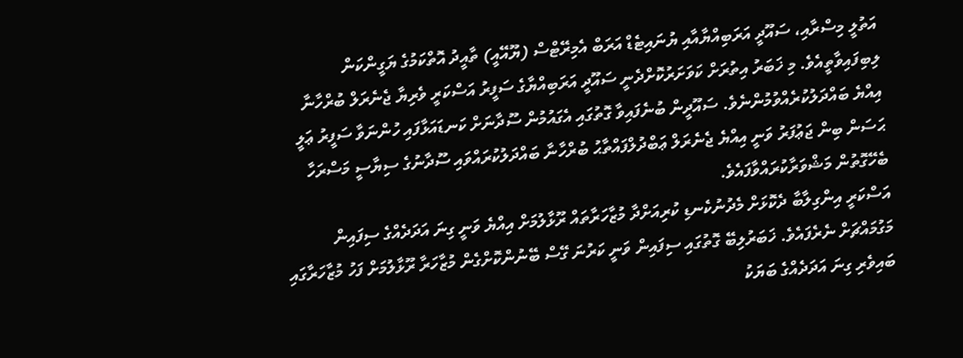އަތުލީ މިސްރާއި، ސައޫދީ އަރަބިއްޔާއާއި ޔުނައިޓެޑް އަރަބް އެމިރޭޓްސް (ޔޫއޭއީ) ތާއީދު އޮތްކަމުގެ ޔަގީންކަން ލިބިފައިވާތީއެވެ. މި ޚަބަރު އިތުރަށް ކަވަށަރުކޮށްދެނީ ސައޫދީ އަރަބިއްޔާގެ ސަފީރު އަސްކަރީ ވެރިޔާ ޖެނެރަލް ބުރްހާނާ އިއްޔެ ބައްދަލުކުރެއްވުމުންނެވެ. ސައޫދީން ބުނެފައިވާ ގޮތުގައި އެގައުމުން ސޫދާނަށް ކަނޑައަޅާފައި ހުންނަވާ ސަފީރު ޢަލީ ޙަސަން ބިން ޖަޢުފަރު ވަނީ އިއްޔެ ޖެނެރަލް ޢަބްދުލްފައްތާޙު ބުރްހާނާ ބައްދަލުކުރައްވައި ސޫދާނުގެ ސިޔާސީ މަސްރަހާ ބެހޭގޮތުން މަޝްވަރާކުރައްވާފައެވެ.
އަސްކަރީ އިންގިލާބާ ދެކޮޅަށް މެދުނުކެނޑި ކުރިއަށްދާ މުޒާހަރާތައް ރޫޅާލުމަށް އިއްޔެ ވަނީ ގިނަ އަދަދެއްގެ ސިފައިން މަގުމައްޗަށް ނެރެފައެވެ. ޚަބަރުލިބޭ ގޮތުގައި ސިފައިން ވަނީ ކަރުނަ ގޭސް ބޭނުންކޮށްގެން މުޒާހަރާ ރޫޅާލުމަށް ފަހު މުޒާހަރާގައި ބައިވެރި ގިނަ އަދަދެއްގެ ބަޔަކު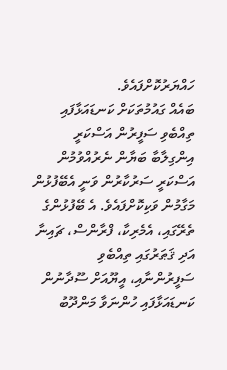ހައްޔަރުކޮށްފައެވެ.
ބައެއް ގައުމުތަކަށް ކަނޑައަޅާފައި ތިއްބެވި ސަފީރުން އަސްކަރީ އިންގިލާބާ ބަޔާން ނެރުއްވުމުން އަސްކަރީ ސަރުކާރުން ވަނީ އެބޭފުޅުން މަގާމުން ވަކިކޮށްފައެވެ. އެ ބޭފުޅުންގެ ތެރޭގައި، އެމެރިކާ، ފްރާންސް، ޗައިނާ އަދި ޤަޠަރުގައި ތިއްބެވި ސަފީރުންނާއި، އީޔޫއަށް ސޫދާނުން ކަނޑައަޅާފައި ހުންނަވާ މަންދޫބު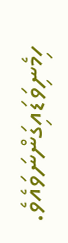ހިމެނިވަޑައިގަންނަވައެވެ.